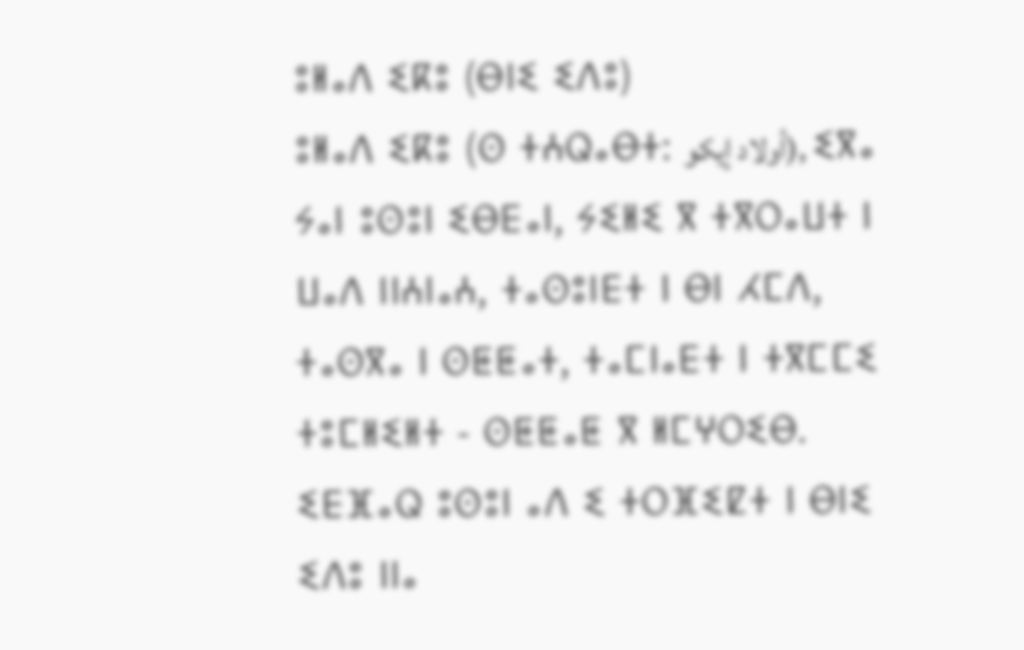ⵓⵍⴰⴷ ⵉⴽⵓ (ⴱⵏⵉ ⵉⴷⵓ)
ⵓⵍⴰⴷ ⵉⴽⵓ (ⵙ ⵜⵄⵕⴰⴱⵜ: أولاد إيكو), ⵉⴳⴰ ⵢⴰⵏ ⵓⵙⵓⵏ ⵉⴱⴹⴰⵏ, ⵢⵉⵍⵉ ⴳ ⵜⴳⵔⴰⵡⵜ ⵏ ⵡⴰⴷ ⵏⵏⵄⵏⴰⵄ, ⵜⴰⵙⵓⵏⴹⵜ ⵏ ⴱⵏ ⵃⵎⴷ, ⵜⴰⵙⴳⴰ ⵏ ⵙⵟⵟⴰⵜ, ⵜⴰⵎⵏⴰⴹⵜ ⵏ ⵜⴳⵎⵎⵉ ⵜⵓⵎⵍⵉⵍⵜ - ⵙⵟⵟⴰⵟ ⴳ ⵍⵎⵖⵔⵉⴱ. ⵉⴹⴼⴰⵕ ⵓⵙⵓⵏ ⴰⴷ ⵉ ⵜⵔⴼⵉⵇⵜ ⵏ ⴱⵏⵉ ⵉⴷⵓ ⵏⵏⴰ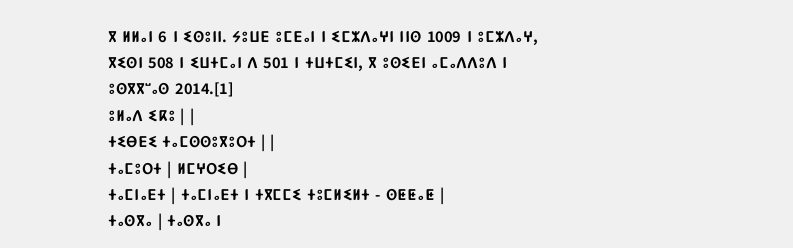ⴳ ⵍⵍⴰⵏ 6 ⵏ ⵉⵙⵓⵏⵏ. ⵢⵓⵡⴹ ⵓⵎⴹⴰⵏ ⵏ ⵉⵎⵣⴷⴰⵖⵏ ⵏⵏⵙ 1009 ⵏ ⵓⵎⵣⴷⴰⵖ, ⴳⵉⵙⵏ 508 ⵏ ⵉⵡⵜⵎⴰⵏ ⴷ 501 ⵏ ⵜⵡⵜⵎⵉⵏ, ⴳ ⵓⵙⵉⴹⵏ ⴰⵎⴰⴷⴷⵓⴷ ⵏ ⵓⵙⴳⴳⵯⴰⵙ 2014.[1]
ⵓⵍⴰⴷ ⵉⴽⵓ | |
ⵜⵉⴱⴹⵉ ⵜⴰⵎⵙⵙⵓⴳⵓⵔⵜ | |
ⵜⴰⵎⵓⵔⵜ | ⵍⵎⵖⵔⵉⴱ |
ⵜⴰⵎⵏⴰⴹⵜ | ⵜⴰⵎⵏⴰⴹⵜ ⵏ ⵜⴳⵎⵎⵉ ⵜⵓⵎⵍⵉⵍⵜ - ⵙⵟⵟⴰⵟ |
ⵜⴰⵙⴳⴰ | ⵜⴰⵙⴳⴰ ⵏ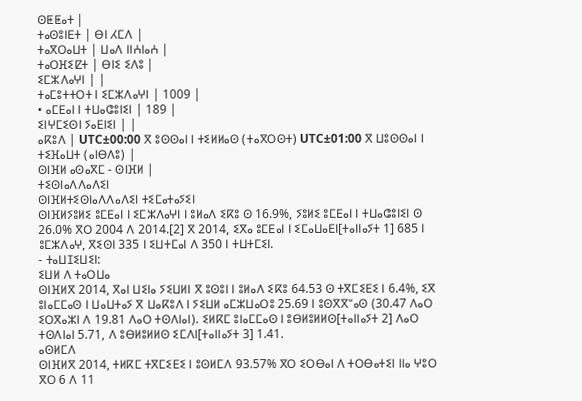ⵙⵟⵟⴰⵜ |
ⵜⴰⵙⵓⵏⴹⵜ | ⴱⵏ ⵃⵎⴷ |
ⵜⴰⴳⵔⴰⵡⵜ | ⵡⴰⴷ ⵏⵏⵄⵏⴰⵄ |
ⵜⴰⵔⴼⵉⵇⵜ | ⴱⵏⵉ ⵉⴷⵓ |
ⵉⵎⵣⴷⴰⵖⵏ | |
ⵜⴰⵎⵓⵜⵜⵔⵜ ⵏ ⵉⵎⵣⴷⴰⵖⵏ | 1009 |
• ⴰⵎⴹⴰⵏ ⵏ ⵜⵡⴰⵛⵓⵏⵉⵏ | 189 |
ⵉⵏⵖⵎⵉⵙⵏ ⵢⴰⴹⵏⵉⵏ | |
ⴰⴽⵓⴷ | UTC±00:00 ⴳ ⵓⵙⵙⴰⵏ ⵏ ⵜⵉⵍⵍⴰⵙ (ⵜⴰⴳⵔⵙⵜ) UTC±01:00 ⴳ ⵡⵓⵙⵙⴰⵏ ⵏ ⵜⵉⴼⴰⵡⵜ (ⴰⵏⴱⴷⵓ) |
ⵙⵏⴼⵍ ⴰⵙⴰⴳⵎ - ⵙⵏⴼⵍ |
ⵜⵉⵙⵏⴰⴷⴷⴰⴷⵉⵏ
ⵙⵏⴼⵍⵜⵉⵙⵏⴰⴷⴷⴰⴷⵉⵏ ⵜⵉⵎⴰⵜⴰⵢⵉⵏ
ⵙⵏⴼⵍⵢⵓⵍⵉ ⵓⵎⴹⴰⵏ ⵏ ⵉⵎⵣⴷⴰⵖⵏ ⵏ ⵓⵍⴰⴷ ⵉⴽⵓ ⵙ 16.9%, ⵢⵓⵍⵉ ⵓⵎⴹⴰⵏ ⵏ ⵜⵡⴰⵛⵓⵏⵉⵏ ⵙ 26.0% ⴳⵔ 2004 ⴷ 2014.[2] ⴳ 2014, ⵉⴳⴰ ⵓⵎⴹⴰⵏ ⵏ ⵉⵎⴰⵡⴰⴹⵏ[ⵜⴰⵏⵏⴰⵢⵜ 1] 685 ⵏ ⵓⵎⵣⴷⴰⵖ, ⴳⵉⵙⵏ 335 ⵏ ⵉⵡⵜⵎⴰⵏ ⴷ 350 ⵏ ⵜⵡⵜⵎⵉⵏ.
- ⵜⴰⵡⵊⵉⵡⵉⵏ:
ⵉⵡⵍ ⴷ ⵜⴰⵔⵡⴰ
ⵙⵏⴼⵍⴳ 2014, ⴳⴰⵏ ⵡⵉⵏⴰ ⵢⵉⵡⵍⵏ ⴳ ⵓⵙⵓⵏ ⵏ ⵓⵍⴰⴷ ⵉⴽⵓ 64.53 ⵙ ⵜⴳⵎⵉⴹⵉ ⵏ 6.4%, ⵉⴳ ⵓⵏⴰⵎⵎⴰⵙ ⵏ ⵡⴰⵡⵜⴰⵢ ⴳ ⵡⴰⴽⵓⴷ ⵏ ⵢⵉⵡⵍ ⴰⵎⵣⵡⴰⵔⵓ 25.69 ⵏ ⵓⵙⴳⴳⵯⴰⵙ (30.47 ⴷⴰⵔ ⵉⵔⴳⴰⵣⵏ ⴷ 19.81 ⴷⴰⵔ ⵜⵙⴷⵏⴰⵏ). ⵉⵍⴽⵎ ⵓⵏⴰⵎⵎⴰⵙ ⵏ ⵓⴱⵍⵓⵍⵍⵙ[ⵜⴰⵏⵏⴰⵢⵜ 2] ⴷⴰⵔ ⵜⵙⴷⵏⴰⵏ 5.71, ⴷ ⵓⴱⵍⵓⵍⵍⵙ ⵉⵎⴷⵏ[ⵜⴰⵏⵏⴰⵢⵜ 3] 1.41.
ⴰⵙⵍⵎⴷ
ⵙⵏⴼⵍⴳ 2014, ⵜⵍⴽⵎ ⵜⴳⵎⵉⴹⵉ ⵏ ⵓⵙⵍⵎⴷ 93.57% ⴳⵔ ⵉⵔⴱⴰⵏ ⴷ ⵜⵔⴱⴰⵜⵉⵏ ⵏⵏⴰ ⵖⵓⵔ ⴳⵔ 6 ⴷ 11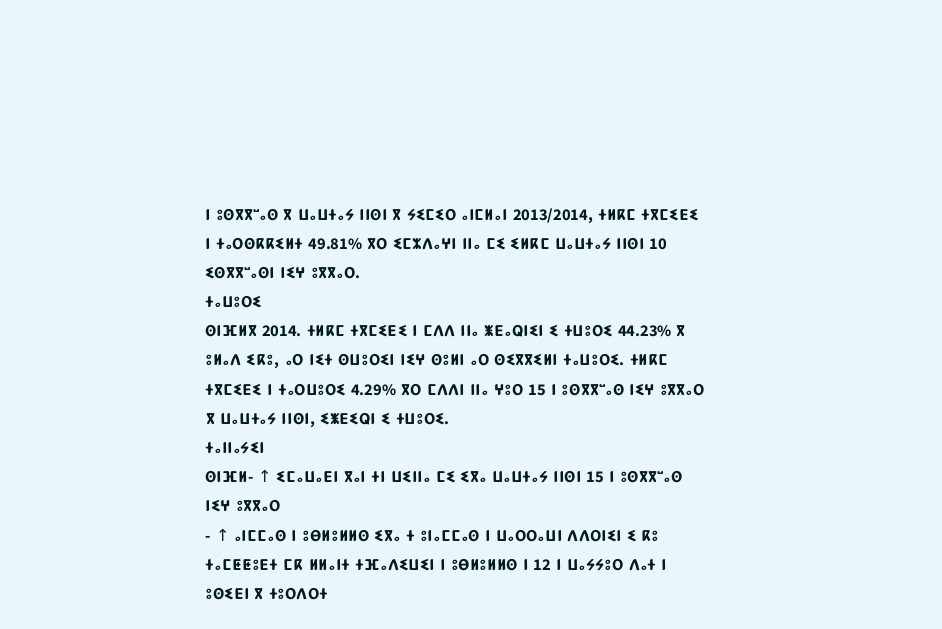ⵏ ⵓⵙⴳⴳⵯⴰⵙ ⴳ ⵡⴰⵡⵜⴰⵢ ⵏⵏⵙⵏ ⴳ ⵢⵉⵎⵉⵔ ⴰⵏⵎⵍⴰⵏ 2013/2014, ⵜⵍⴽⵎ ⵜⴳⵎⵉⴹⵉ ⵏ ⵜⴰⵔⵙⴽⴽⵉⵍⵜ 49.81% ⴳⵔ ⵉⵎⵣⴷⴰⵖⵏ ⵏⵏⴰ ⵎⵉ ⵉⵍⴽⵎ ⵡⴰⵡⵜⴰⵢ ⵏⵏⵙⵏ 10 ⵉⵙⴳⴳⵯⴰⵙⵏ ⵏⵉⵖ ⵓⴳⴳⴰⵔ.
ⵜⴰⵡⵓⵔⵉ
ⵙⵏⴼⵍⴳ 2014. ⵜⵍⴽⵎ ⵜⴳⵎⵉⴹⵉ ⵏ ⵎⴷⴷ ⵏⵏⴰ ⵥⴹⴰⵕⵏⵉⵏ ⵉ ⵜⵡⵓⵔⵉ 44.23% ⴳ ⵓⵍⴰⴷ ⵉⴽⵓ, ⴰⵔ ⵏⵉⵜ ⵙⵡⵓⵔⵉⵏ ⵏⵉⵖ ⵙⵓⵍⵏ ⴰⵔ ⵙⵉⴳⴳⵉⵍⵏ ⵜⴰⵡⵓⵔⵉ. ⵜⵍⴽⵎ ⵜⴳⵎⵉⴹⵉ ⵏ ⵜⴰⵔⵡⵓⵔⵉ 4.29% ⴳⵔ ⵎⴷⴷⵏ ⵏⵏⴰ ⵖⵓⵔ 15 ⵏ ⵓⵙⴳⴳⵯⴰⵙ ⵏⵉⵖ ⵓⴳⴳⴰⵔ ⴳ ⵡⴰⵡⵜⴰⵢ ⵏⵏⵙⵏ, ⵉⵥⴹⵉⵕⵏ ⵉ ⵜⵡⵓⵔⵉ.
ⵜⴰⵏⵏⴰⵢⵉⵏ
ⵙⵏⴼⵍ- ↑ ⵉⵎⴰⵡⴰⴹⵏ ⴳⴰⵏ ⵜⵏ ⵡⵉⵏⵏⴰ ⵎⵉ ⵉⴳⴰ ⵡⴰⵡⵜⴰⵢ ⵏⵏⵙⵏ 15 ⵏ ⵓⵙⴳⴳⵯⴰⵙ ⵏⵉⵖ ⵓⴳⴳⴰⵔ
- ↑ ⴰⵏⵎⵎⴰⵙ ⵏ ⵓⴱⵍⵓⵍⵍⵙ ⵉⴳⴰ ⵜ ⵓⵏⴰⵎⵎⴰⵙ ⵏ ⵡⴰⵔⵔⴰⵡⵏ ⴷⴷⵔⵏⵉⵏ ⵉ ⴽⵓ ⵜⴰⵎⵟⵟⵓⴹⵜ ⵎⴽ ⵍⵍⴰⵏⵜ ⵜⴼⴰⴷⵉⵡⵉⵏ ⵏ ⵓⴱⵍⵓⵍⵍⵙ ⵏ 12 ⵏ ⵡⴰⵢⵢⵓⵔ ⴷⴰⵜ ⵏ ⵓⵙⵉⴹⵏ ⴳ ⵜⵓⵔⴷⵔⵜ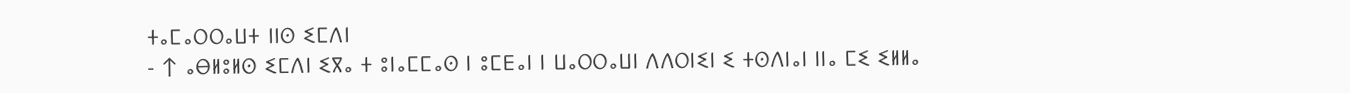ⵜⴰⵎⴰⵔⵔⴰⵡⵜ ⵏⵏⵙ ⵉⵎⴷⵏ
- ↑ ⴰⴱⵍⵓⵍⵙ ⵉⵎⴷⵏ ⵉⴳⴰ ⵜ ⵓⵏⴰⵎⵎⴰⵙ ⵏ ⵓⵎⴹⴰⵏ ⵏ ⵡⴰⵔⵔⴰⵡⵏ ⴷⴷⵔⵏⵉⵏ ⵉ ⵜⵙⴷⵏⴰⵏ ⵏⵏⴰ ⵎⵉ ⵉⵍⵍⴰ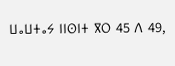ⵡⴰⵡⵜⴰⵢ ⵏⵏⵙⵏⵜ ⴳⵔ 45 ⴷ 49,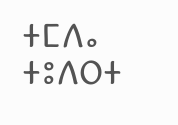ⵜⵎⴷⴰ ⵜⵓⴷⵔⵜ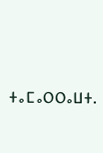ⵜⴰⵎⴰⵔⵔⴰⵡⵜ.